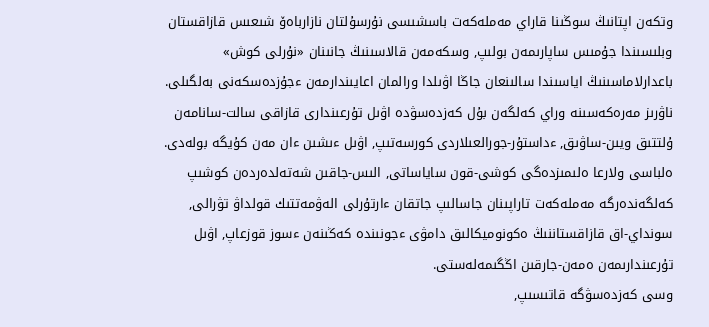وتكەن اپتانىڭ سوڭىنا قاراي مەملەكەت باسشىسى نۇرسۇلتان نازارباەۆ شىعىس قازاقستان وبلىسىندا جۇمىس ساپارىمەن بولىپ, وسكەمەن قالاسىنىڭ جانىنان «نۇرلى كوش» باعدارلاماسىنىڭ اياسىندا سالىنعان جاڭا اۋىلدا ورالمان اعايىندارمەن ءجۇزدەسكەنى بەلگىلى.
ناۋرىز مەرەكەسىنە وراي كەلگەن بۇل كەزدەسۋدە اۋىل تۇرعىندارى قازاقى سالت-سانامەن ۇلتتىق ويىن-ساۋىق, ءداستۇر-جورالعىلاردى كورسەتىپ, اۋىل ءىشىن ءان مەن كۇيگە بولەدى. ەلباسى ولارعا ەلىمىزدەگى كوشى-قون ساياساتى, الىس-جاقىن شەتەلدەردەن كوشىپ كەلگەندەرگە مەملەكەت تاراپىنان جاسالىپ جاتقان ءارتۇرلى الەۋمەتتىك قولداۋ تۋرالى, سونداي-اق قازاقستاننىڭ ەكونوميكالىق دامۋى ءجونىندە كەڭىنەن ءسوز قوزعاپ, اۋىل تۇرعىندارىمەن ەمەن-جارقىن اڭگىمەلەستى.
وسى كەزدەسۋگە قاتىسىپ,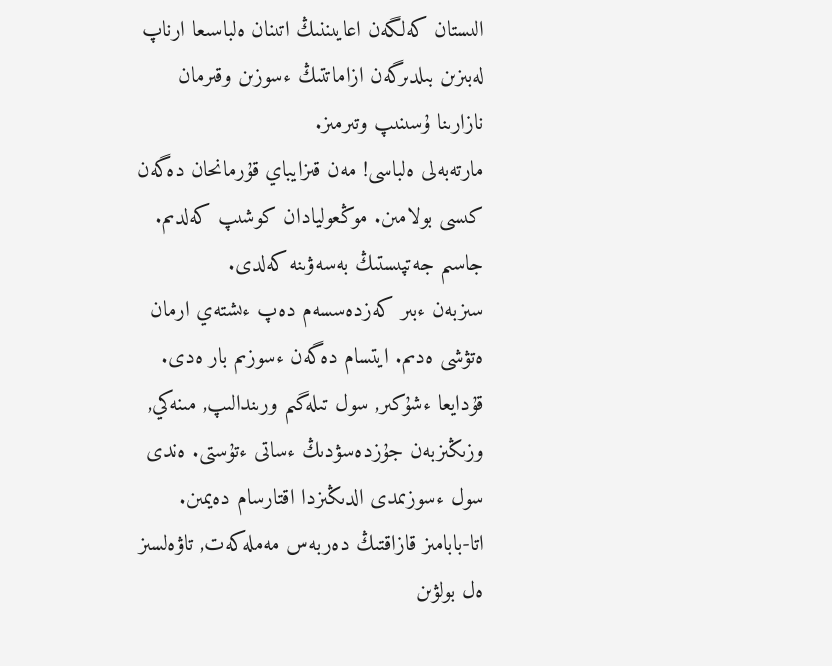الىستان كەلگەن اعايىننىڭ اتىنان ەلباسىعا ارناپ لەبىزىن بىلدىرگەن ازاماتتىڭ ءسوزىن وقىرمان نازارىنا ۇسىنىپ وتىرمىز.
مارتەبەلى ەلباسى! مەن قىزايباي قۇرمانحان دەگەن كىسى بولامىن. موڭعوليادان كوشىپ كەلدىم. جاسىم جەتپىستىڭ بەسەۋىنە كەلدى.
سىزبەن ءبىر كەزدەسسەم دەپ ءىشتەي ارمان ەتۋشى ەدىم. ايتسام دەگەن ءسوزىم بار ەدى. قۇدايعا ءشۇكىر, سول تىلەگىم ورىندالىپ, مىنەكي, وزىڭىزبەن جۇزدەسۋدىڭ ءساتى ءتۇستى. ەندى سول ءسوزىمدى الدىڭىزدا اقتارسام دەيمىن.
اتا-بابامىز قازاقتىڭ دەربەس مەملەكەت, تاۋەلسىز ەل بولۋىن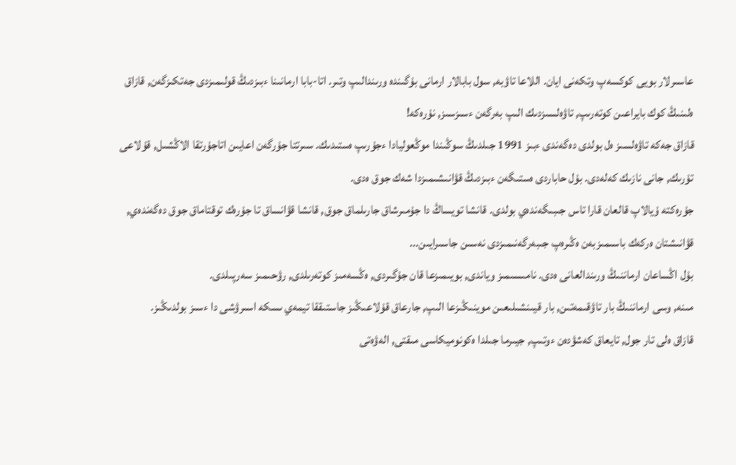عاسىرلار بويى كوكسەپ وتكەنى ايان. اللاعا تاۋبە, سول بابالار ارمانى بۇگىندە ورىندالىپ وتىر. اتا-بابا ارمانىنا ءبىزدىڭ قولىمىزدى جەتكىزگەن, قازاق ەلىنىڭ كوك بايراعىن كوتەرىپ, تاۋەلسىزدىك الىپ بەرگەن ءسىزسىز, نۇرەكە!
قازاق جەكە تاۋەلسىز ەل بولدى دەگەندى ءبىز 1991 جىلدىڭ سوڭىندا موڭعوليادا ءجۇرىپ ەستىدىك. سىرتتا جۇرگەن اعايىن اتاجۇرتقا الاڭشىل, قۇلاعى تۇرىك, جانى نازىك كەلەدى. بۇل حاباردى ەستىگەن ءبىزدىڭ قۋانىشىمىزدا شەك جوق ەدى.
جۇرەكتە ۇيالاپ قالعان قارا تاس جىبىگەندەي بولدى. قانشا تويساڭ دا جۇمىرشاق جارىلماق جوق, قانشا قۋانساق تا جۇرەك توقتاماق جوق دەگەندەي, قۋانىشتان ەركەك باسىمىزبەن ەڭىرەپ جىبەرگەنىمىزدى نەسىن جاسىرايىن...
بۇل اڭساعان ارماننىڭ ورىندالعانى ەدى. نامىسىمىز وياندى, بويىمىزعا قان جۇگىردى, ەڭسەمىز كوتەرىلدى, رۋحىمىز سەرپىلدى.
مىنە, وسى ارماننىڭ بار تاۋقىمەتىن, بار قيىنشىلىعىن موينىڭىزعا الىپ, جارعاق قۇلاعىڭىز جاستىققا تيمەي ىسكە اسىرۋشى دا ءسىز بولدىڭىز.
قازاق ەلى تار جول, تايعاق كەشۋدەن ءوتىپ, جيىرما جىلدا ەكونوميكاسى مىقتى, الەۋەتى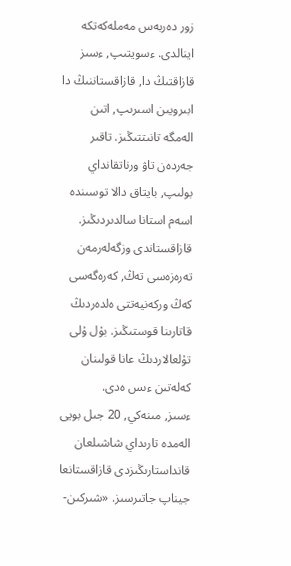زور دەربەس مەملەكەتكە اينالدى. ءسويتىپ, ءسىز قازاقتىڭ دا, قازاقستاننىڭ دا ابىرويىن اسىرىپ, اتىن الەمگە تانىتتىڭىز. تاقىر جەردەن تاۋ ورناتقانداي بولىپ, بايتاق دالا توسىندە اسەم استانا سالدىردىڭىز. قازاقستاندى وزگەلەرمەن تەرەزەسى تەڭ, كەرەگەسى كەڭ وركەنيەتتى ەلدەردىڭ قاتارىنا قوستىڭىز. بۇل ۇلى تۇلعالاردىڭ عانا قولىنان كەلەتىن ءىس ەدى.
ءسىز, مىنەكي, 20 جىل بويى الەمدە تارىداي شاشىلعان قانداستارىڭىزدى قازاقستانعا جيناپ جاتىرسىز. «شىركىن-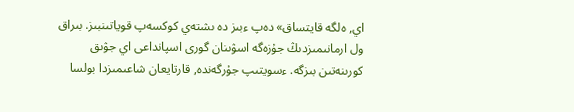اي, ەلگە قايتساق» دەپ ءبىز دە ىشتەي كوكسەپ قوياتىنبىز. بىراق ول ارمانىمىزدىڭ جۇزەگە اسۋىنان گورى اسپانداعى اي جۋىق كورىنەتىن بىزگە. ءسويتىپ جۇرگەندە, قارتايعان شاعىمىزدا بولسا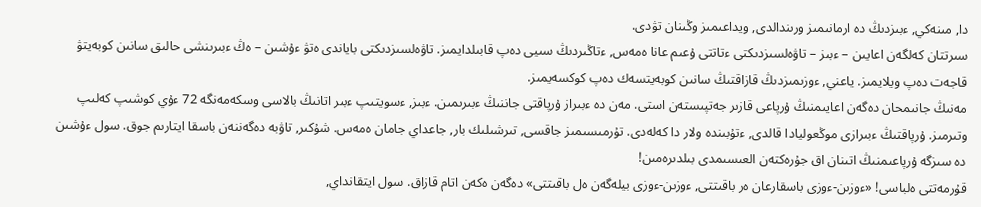دا, مىنەكي, ءبىزدىڭ دە ارمانىمىز ورىندالدى, ويداعىمىز وڭىنان تۋدى.
سىرتتان كەلگەن اعايىن – ءبىز – تاۋەلسىزدىكتى ءتاتتى ۇعىم عانا ەمەس, ءتاڭىردىڭ سىيى دەپ قابىلدايمىز. تاۋەلسىزدىكتى باياندى ەتۋ ءۇشىن – ەڭ ءبىرىنشى حالىق سانىن كوبەيتۋ قاجەت دەپ ويلايمىز. ياعني, ءوزىمىزدىڭ قازاقتىڭ سانىن كوبەيتسەك دەپ كوكسەيمىز.
مەنىڭ جانىمحان دەگەن اعايىمنىڭ ۇرپاعى قازىر جەتپىستەن استى. مەن دە ءبىراز ۇرپاقتى جاننىڭ ءبىرىمىن. ءبىز, ءسويتىپ ءبىر اتانىڭ بالاسى وسكەمەنگە 72 ءۇي كوشىپ كەلىپ وتىرمىز. ۇرپاقتىڭ ءبىرازى موڭعوليادا قالدى, ءتۇبىندە ولار دا كەلەدى. تۇرمىسىمىز جاقسى, تىرشىلىك بار, جاعداي جامان ەمەس. شۇكىر, تاۋبە دەگەننەن باسقا ايتارىم جوق. سول ءۇشىن دە سىزگە ۇرپاعىمنىڭ اتىنان اق جۇرەكتەن العىسىمدى بىلدىرەمىن!
قۇرمەتتى ەلباسى! «ءوزىن-ءوزى باسقارعان ەر باقىتتى, ءوزىن-ءوزى بيلەگەن ەل باقىتتى» دەگەن ەكەن اتام قازاق. سول ايتقانداي,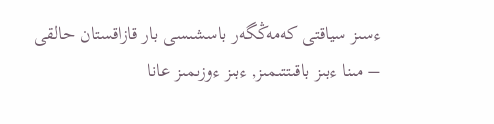ءسىز سياقتى كەمەڭگەر باسشىسى بار قازاقستان حالقى – مىنا ءبىز باقىتتىمىز, ءبىز ءوزىمىز عانا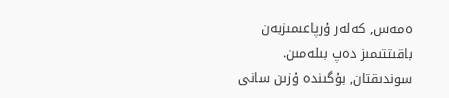ەمەس, كەلەر ۇرپاعىمىزبەن باقىتتىمىز دەپ بىلەمىن.
سوندىقتان, بۇگىندە ۇزىن سانى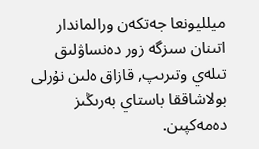ميلليونعا جەتكەن ورالماندار اتىنان سىزگە زور دەنساۋلىق تىلەي وتىرىپ, قازاق ەلىن نۇرلى بولاشاققا باستاي بەرىڭىز دەمەكپىن.